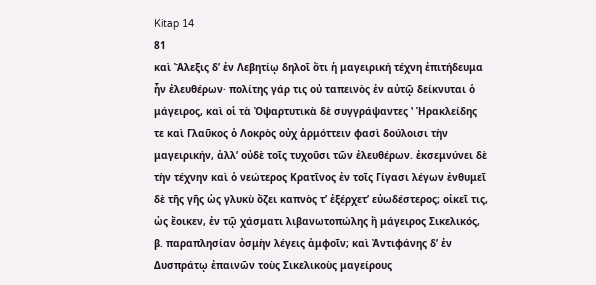Kitap 14
81
καὶ Ἄλεξις δ’ ἐν Λεβητίῳ δηλοῖ ὅτι ἡ μαγειρική τέχνη ἐπιτήδευμα ἦν ἐλευθέρων· πολίτης γάρ τις οὐ ταπεινὸς ἐν αὐτῷ δείκνυται ὁ μάγειρος, καὶ οἱ τὰ Ὀψαρτυτικὰ δὲ συγγράψαντες ʽ Ἡρακλείδης τε καὶ Γλαῦκος ὁ Λοκρὸς οὐχ ἁρμόττειν φασὶ δούλοισι τὴν μαγειρικήν, ἀλλ’ οὐδὲ τοῖς τυχοῦσι τῶν ἐλευθέρων. ἐκσεμνύνει δὲ τὴν τέχνην καὶ ὁ νεώτερος Κρατῖνος ἐν τοῖς Γίγασι λέγων ἐνθυμεῖ δὲ τῆς γῆς ὡς γλυκὺ ὄζει καπνὸς τ’ ἐξέρχετ’ εὐωδέστερος; οἰκεῖ τις, ὡς ἔοικεν, ἐν τῷ χάσματι λιβανωτοπώλης ἢ μάγειρος Σικελικός, β. παραπλησίαν ὀσμὴν λέγεις ἀμφοῖν; καὶ Ἀντιφάνης δ’ ἐν Δυσπράτῳ ἐπαινῶν τοὺς Σικελικοὺς μαγείρους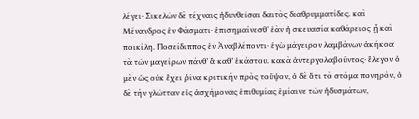λέγει· Σικελῶν δὲ τέχναις ἡδυνθεῖσαι δαιτὸς διαθρυμματίδες. καὶ Μένανδρος ἐν Φάσματι· ἐπισημαίνεσθ’ ἐὰν ἡ σκευασία καθάρειος ᾖ καὶ ποικίλη. Ποσείδιππος ἐν Ἀναβλέποντι· ἐγὼ μάγειρον λαμβάνων ἀκήκοα τὰ τῶν μαγείρων πάνθ’ ἃ καθ’ ἑκάστου. κακὰ ἀντεργολαβοῦντος· ἔλεγον ὁ μὲν ὡς οὐκ ἔχει ῥῖνα κριτικὴν πρὸς τοὔψον, ὁ δὲ ὅτι τὸ στόμα πονηρόν, ὁ δὲ τὴν γλῶτταν εἰς ἀσχήμονας ἐπιθυμίας ἐμίαινε τῶν ἡδυσμάτων,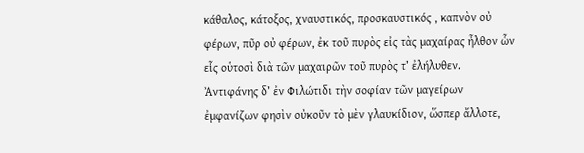κάθαλος, κάτοξος, χναυστικός, προσκαυστικός , καπνὸν οὐ φέρων, πῦρ οὐ φέρων, ἐκ τοῦ πυρὸς εἰς τὰς μαχαίρας ἦλθον ὧν εἷς οὑτοσὶ διὰ τῶν μαχαιρῶν τοῦ πυρὸς τ’ ἐλήλυθεν. Ἀντιφάνης δ’ ἐν Φιλώτιδι τὴν σοφίαν τῶν μαγείρων ἐμφανίζων φησὶν οὐκοῦν τὸ μὲν γλαυκίδιον, ὥσπερ ἄλλοτε,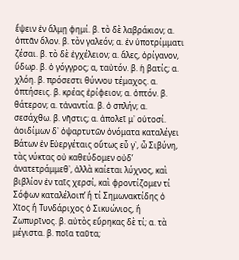ἕψειν ἐν ἅλμῃ φημί. β. τὸ δὲ λαβράκιον; α. ὀπτᾶν ὅλον. β. τὸν γαλεόν; α. ἐν ὑποτρίμματι ζέσαι. β. τὸ δὲ ἐγχέλειον; α. ἅλες, ὀρίγανον, ὕδωρ. β. ὁ γόγγρος; α, ταὐτόν. β. ἡ βατίς; α. χλόη. β. πρόσεστι θύννου τέμαχος. α. ὀπτήσεις. β. κρέας ἐρίφειον; α. ὀπτόν. β. θάτερον; α. τἀναντία. β. ὁ σπλήν; α. σεσάχθω. β. νῆστις; α. ἀπολεῖ μ᾽ οὑτοσί. ἀοιδίμων δ᾽ ὀψαρτυτῶν ὀνόματα καταλέγει Βάτων ἐν Εὐεργέταις οὕτως εὖ γ᾽, ὦ Σιβύνη, τὰς νύκτας οὐ καθεύδομεν οὐδ’ ἀνατετράμμεθ᾽, ἀλλὰ καίεται λύχνος, καὶ βιβλίον ἐν ταῖς χερσί, καὶ φροντίζομεν τί Σόφων καταλέλοιπ’ ἢ τί Σημωνακτίδης ὁ Χῖος ἢ Τυνδάριχος ὁ Σικυώνιος, ἢ Ζωπυρῖνος. β. αὐτὸς εὕρηκας δὲ τί; α. τὰ μέγιστα. β. ποῖα ταῦτα;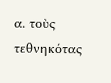α. τοὺς τεθνηκότας